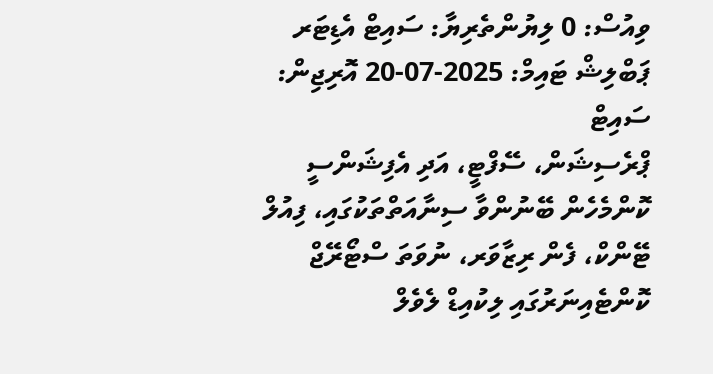ވިއުސް: 0 ލިޔުންތެރިޔާ: ސައިޓް އެޑިޓަރ ޕަބްލިޝް ޓައިމް: 2025-07-20 އޮރިޖިން: ސައިޓް
ޕްރެސިޝަން، ސޭފްޓީ، އަދި އެފިޝަންސީ ކޮންމެހެން ބޭނުންވާ ސިނާއަތްތަކުގައި، ފިއުލް ޓޭންކް، ފެން ރިޒާވަރ، ނުވަތަ ސްޓޯރޭޖް ކޮންޓެއިނަރުގައި ލިކުއިޑް ލެވެލް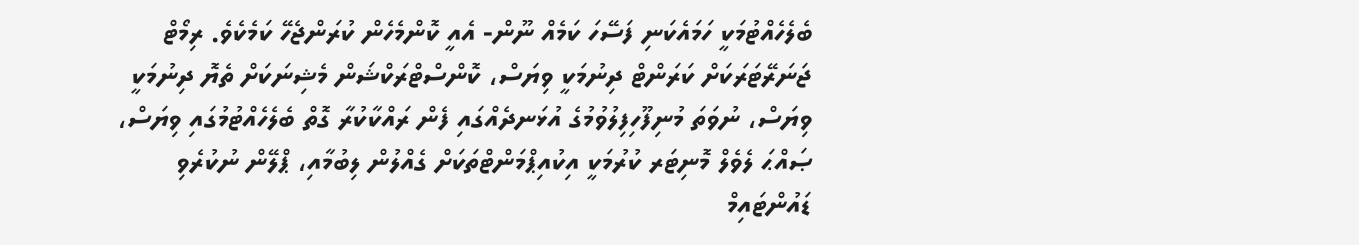ބެލެހެއްޓުމަކީ ހަމައެކަނި ފަސޭހަ ކަމެއް ނޫން- އެއީ ކޮންމެހެން ކުރަންޖެހޭ ކަމެކެވެ. ރިމޯޓް ޖަނަރޭޓަރަކަށް ކަރަންޓް ދިނުމަކީ ވިޔަސް، ކޮންސްޓްރަކްޝަން މެޝިނަކަށް ތެޔޮ ދިނުމަކީ ވިޔަސް، ނުވަތަ މުނިފޫހިފިލުވުމުގެ އުޅަނދެއްގައި ފެން ރައްކާކުރާ ގޮތް ބެލެހެއްޓުމުގައި ވިޔަސް، ޞައްޙަ ލެވެލް މޮނިޓަރ ކުރުމަކީ އިކުއިޕްމަންޓްތަކަށް ގެއްލުން ލިބުމާއި، ޕްލޭން ނުކުރެވި ޑައުންޓައިމް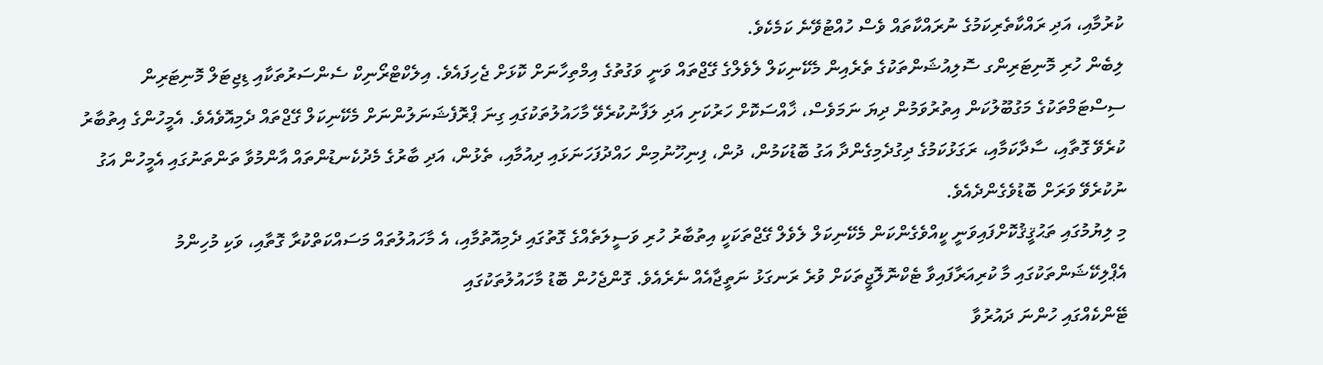ކުރުމާއި، އަދި ރައްކާތެރިކަމުގެ ނުރައްކާތައް ވެސް ހުއްޓުވޭނެ ކަމެކެވެ.
ލިބެން ހުރި މޮނިޓަރިންގ ސޮލިއުޝަންތަކުގެ ތެރެއިން މެކޭނިކަލް ލެވެލްގެ ގޭޖްތައް ވަނީ ވަގުތުގެ އިމްތިހާނަށް ކޮޅަށް ޖެހިފައެވެ. އިލެކްޓްރޯނިކް ސެންސަރުތަކާއި ޑިޖިޓަލް މޮނިޓަރިން ސިސްޓަމްތަކުގެ މަގުބޫލުކަން އިތުރުވަމުން ދިޔަ ނަމަވެސް، ޚާއްސަކޮށް ހަރުކަށި އަދި ލަފާނުކުރެވޭ މާހައުލުތަކުގައި ގިނަ ޕްރޮފެޝަނަލުންނަށް މެކޭނިކަލް ގޭޖްތައް ދެމިއޮވެއެވެ. އެމީހުންގެ އިތުބާރު ކުރެވޭ ގޮތާއި، ސާދާކަމާއި، ރަގަޅުކަމުގެ ދިގުދެމިގެންދާ އަގު ބޮޑުކަމުން، ދުން، ފިނިހޫނުމިން ހައްދުފަހަނަޅައި ދިއުމާއި، ތެޅުން، އަދި ބާރުގެ މެދުކެނޑުންތައް އާންމުވާ ތަންތަނުގައި އެމީހުން އަގު ނުކުރެވޭ ވަރަށް ބޮޑުވެގެންދެއެވެ.
މި ލިޔުމުގައި ތަޙުޤީޤުކޮށްފައިވަނީ ކީއްވެގެންކަން މެކޭނިކަލް ލެވެލް ގޭޖްތަކަކީ އިތުބާރު ހުރި ވަސީލަތެއްގެ ގޮތުގައި ދެމިއޮތުމާއި، އެ މާހައުލުތައް މަސައްކަތްކުރާ ގޮތާއި، ވަކި މުހިންމު އެޕްލިކޭޝަންތަކުގައި މާ ކުރިއަރާފައިވާ ޓެކްނޮލޮޖީތަކަށް ވުރެ ރަނގަޅު ނަތީޖާއެއް ނެރެއެވެ. ގޮންޖެހުން ބޮޑު މާހައުލުތަކުގައި
ޓޭންކެއްގައި ހުންނަ ދައުރުވާ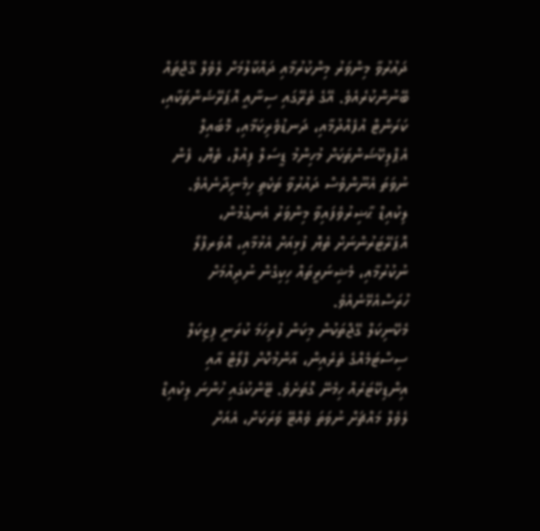ދައުރުވާ މިންވަރު މިންކުރުމާއި ދައްކާލުމަށް ލެވެލް ގޭޖްތައް ބޭނުންކުރެއެވެ. އޭގެ ތެރޭގައި ސިނާއީ އޮޕަރޭޝަންތަކާއި، ކަރަންޓް އުފެއްދުމާއި، ދަނޑުވެރިކަމާއި، މޮބައިލް އެޕްލިކޭޝަންތަކަށް މުހިންމު ޑީސަލް ފިއުލް، ތެޔޮ، ފެން ނުވަތަ އެނޫންވެސް ދައުރުވާ ތަކެތި ހިމެނިދާނެއެވެ. ލިކުއިޑް ޙާޟިރުވެފައިވާ މިންވަރު އެނގުމުން، އޮޕަރޭޓަރުންނަށް ތެޔޮ ފުޅިއަށް އެޅުމާއި، އޮވަރފްލޯ ނުކުރުމާއި، މެޝިނަރީތައް ހިކިގެން ނުދިއުމަށް ހުރަސްއެޅޭނެއެވެ.
މެކޭނިކަލް ގޭޖްތަކުން މިކަން ފުރިހަމަ ކުރަނީ ފިޒިކަލް ސިސްޓަމެއްގެ ތެރެއިން، އާންމުކޮށް ފްލޯޓް އާއި އިންޑިކޭޓަރެއް ހިމެނޭ ގޮތަށެވެ. ޓޭންކުގައި ހުންނަ ލިކުއިޑް ލެވެލް މައްޗަށް ނުވަތަ ވެއްޓޭ ވަރަކަށް، އެއަށް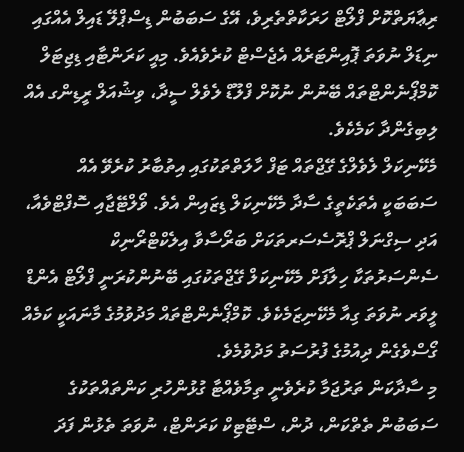ރިޢާޔަތްކޮށް ފްލޯޓް ހަރަކާތްތެރިވެ، އޭގެ ސަބަބުން ޑިސްޕްލޭ ޑައިލް އެއްގައި ނިޑަލް ނުވަތަ ޕޮއިންޓަރެއް އެޖެސްޓް ކުރެވެއެވެ. މިއީ ކަރަންޓާއި ޑިޖިޓަލް ކޮމްޕޯނެންޓްތައް ބޭނުން ނުކޮށް ފްލޫޑް ލެވެލް ސީދާ، ވިޝުއަލް ރީޑިންގ އެއް ލިބިގެންދާ ކަމެކެވެ.
މެކޭނިކަލް ލެވެލްގެ ގޭޖްތައް ޓަފް ހާލަތްތަކުގައި އިތުބާރު ކުރެވޭ އެއް ސަބަބަކީ އެތަކެތީގެ ސާދާ މެކޭނިކަލް ޑިޒައިން އެވެ. ވޯލްޓޭޖާއި ސޮފްޓްވެއާ، އަދި ސިގްނަލް ޕްރޮސެސަރތަކަށް ބަރޯސާވާ އިލެކްޓްރޯނިކް ސެންސަރުތަކާ ހިލާފަށް މެކޭނިކަލް ގޭޖްތަކުގައި ބޭނުންކުރަނީ ފްލޯޓް އެންޑް ލީވަރ ނުވަތަ ގިއާ މެކޭނިޒަމެކެވެ. ކޮމްޕޯނެންޓްތައް މަދުވުމުގެ މާނައަކީ ކަމެއް ގޯސްވެގެން ދިއުމުގެ ފުރުސަތު މަދުވުމެވެ.
މި ސާދާކަން ތަރުޖަމާ ކުރެވެނީ ތިމާވެއްޓާ ގުޅުންހުރި ކަންތައްތަކުގެ ސަބަބުން ތެތްކަން، ދުން، ސްޓޭޓިކް ކަރަންޓް، ނުވަތަ ތެޅުން ފަދަ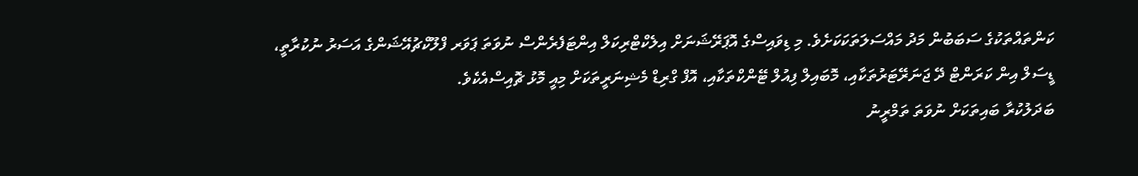ކަންތައްތަކުގެ ސަބަބުން މަދު މައްސަލަތަކަކަށެވެ. މި ޑިވައިސްގެ އޮޕަރޭޝަނަށް އިލެކްޓްރިކަލް އިންޓަފެރެންސް ނުވަތަ ޕަވަރ ފްލޫކްޗުއޭޝަންގެ އަސަރު ނުކުރާތީ، ޑީސަލް އިން ކަރަންޓް ދޭ ޖަނަރޭޓަރުތަކާއި، މޮބައިލް ފިއުލް ޓޭންކްތަކާއި، އޮފް ގްރިޑް މެޝިނަރީތަކަށް މިއީ މޮޅު ޗޮއިސްއެކެވެ.
ބަދަލުކުރާ ބައިތަކަށް ނުވަތަ ތަމްރީނު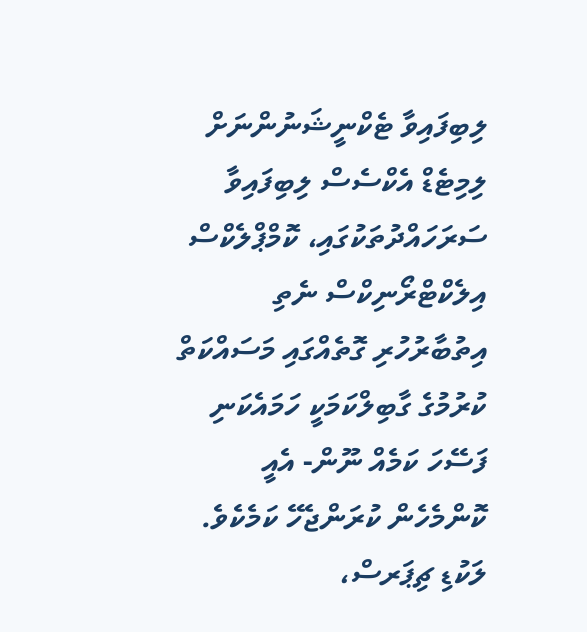ލިބިފައިވާ ޓެކްނީޝަނުންނަށް ލިމިޓެޑް އެކްސެސް ލިބިފައިވާ ސަރަހައްދުތަކުގައި، ކޮމްޕްލެކްސް އިލެކްޓްރޯނިކްސް ނެތި އިތުބާރުހުރި ގޮތެއްގައި މަސައްކަތް ކުރުމުގެ ގާބިލްކަމަކީ ހަމައެކަނި ފަސޭހަ ކަމެއް ނޫން- އެއީ ކޮންމެހެން ކުރަންޖެހޭ ކަމެކެވެ.
ލަކުޑި ޗިޕަރސް،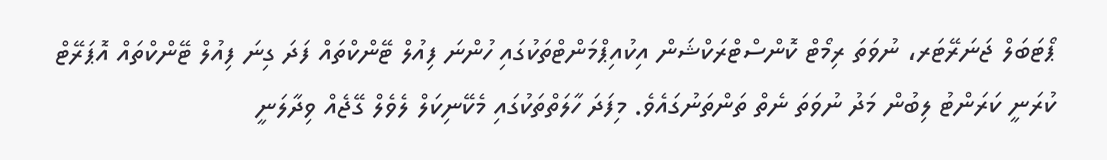ޕޯޓަބަލް ޖަނަރޭޓަރ، ނުވަތަ ރިމޯޓް ކޮންސްޓްރަކްޝަން އިކުއިޕްމަންޓްތަކުގައި ހުންނަ ފިއުލް ޓޭންކްތައް ފަދަ ގިނަ ފިއުލް ޓޭންކްތައް އޮޕަރޭޓް ކުރަނީ ކަރަންޓު ލިބުން މަދު ނުވަތަ ނެތް ތަންތަނުގައެވެ. މިފަދަ ހާލަތްތަކުގައި މެކޭނިކަލް ލެވެލް ގޭޖެއް ވިދާލަނީ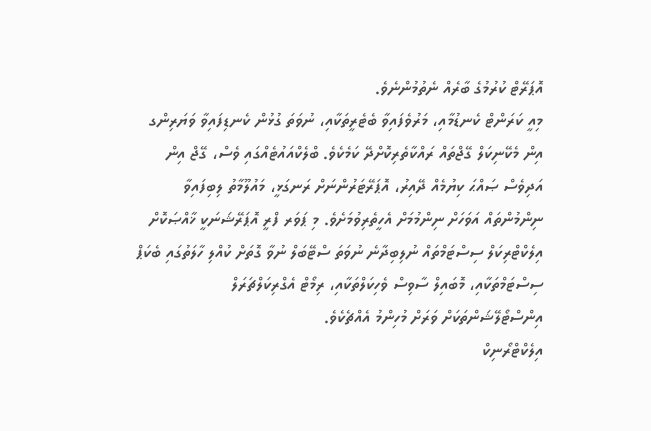އޮޕަރޭޓް ކުރުމުގެ ބާރެއް ނެތުމުންނެވެ.
މިއީ ކަރަންޓް ކެނޑުމާއި، މަރުވެފައިވާ ބެޓެރީތަކާއި، ނުވަތަ ގުޅުން ކެނޑިފައިވާ ވަޔަރިންގ އިން މެކޭނިކަލް ގޭޖްތައް ރައްކާތެރިކޮށްދޭ ކަމެކެވެ. ބްލެކްއައުޓެއްގައި ވެސް، ގޭޖް އިން އަދިވެސް ޞައްޙަ ކިޔުމެއް ދޭއިރު، އޮޕަރޭޓަރުންނަށް ރަނގަޅީ، މައުލޫމާތު ލިބިފައިވާ ނިންމުންތައް އަވަހަށް ނިންމުމަށް އެހީތެރިވުމަށެވެ. މި ޕަވަރ ފްރީ އޮޕަރޭޝަނަކީ ޚާއްޞަކޮށް އިލެކްޓްރިކަލް ސިސްޓަމްތައް ނުލިބިދާނެ ނުވަތަ ސްޓޭބަލް ނުވާ ގޮތަށް ކުއްލި ހާލަތުގައި ބެކަޕް ސިސްޓަމްތަކާއި، މޮބައިލް ސާވިސް ވެހިކަލްތަކާއި، ރިމޯޓް އެގްރިކަލްޗަރަލް އިންސްޓޯލޭޝަންތަކަށް ވަރަށް މުހިންމު އެއްޗެކެވެ.
އިލެކްޓްރޯނިކް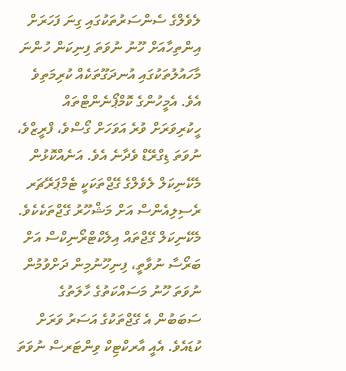ލެވެލްގެ ސެންސަރުތަކުގައި ގިނަ ފަހަރަށް އިންތިހާއަށް ހޫނު ނުވަތަ ފިނިކަން ހުންނަ މާހައުލުތަކުގައި އުނދަގޫތަކެއް ކުރިމަތިވެ އެވެ. އެމީހުންގެ ކޮމްޕޯނެންޓްތައް ހީކުރިވަރަށް ވުރެ އަވަހަށް ގޯސްވެ، ފްރީޒްވެ، ނުވަތަ ޑިގްރޭޑް ވެދާނެ އެވެ. އަނެއްކޮޅުން މެކޭނިކަލް ލެވެލްގެ ގޭޖްތަކަކީ ޓެމްޕަރޭޗަރ ރެސިލިއެންސް އަށް މަޝްހޫރު ގޭޖްތަކެކެވެ.
މެކޭނިކަލް ގޭޖްތައް އިލެކްޓްރޯނިކްސް އަށް ބަރޯސާ ނުވާތީ، ފިނިހޫނުމިން ދަށްވުމުން ނުވަތަ ހޫނު މަސައްކަތުގެ ހާލަތުގެ ސަބަބުން އެ ގޭޖްތަކުގެ އަސަރު ވަރަށް ކުޑައެވެ. އެއީ އާރކްޓިކް ވިންޓަރސް ނުވަތަ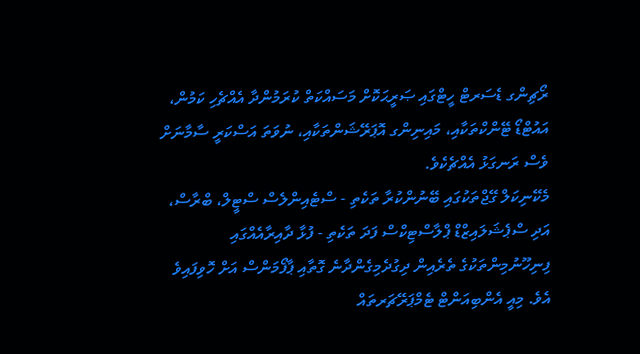ރޯޗިންގ ޑެސަރޓް ހީޓްގައި ޞަރީޙަކޮށް މަސައްކަތް ކުރަމުންދާ އެއްޗެހި ކަމުން، އައުޓްޑޯ ޓޭންކްތަކާއި، މައިނިންގ އޮޕަރޭޝަންތަކާއި، ނުވަތަ އަސްކަރީ ސާމާނަށް ވެސް ރަނގަޅު އެއްޗެކެވެ.
މެކޭނިކަލް ގޭޖްތަކުގައި ބޭނުންކުރާ ތަކެތި - ސްޓެއިންލެސް ސްޓީލް، ބްރާސް، އަދި ސްޕެޝަލައިޒްޑް ޕްލާސްޓިކްސް ފަދަ ތަކެތި - ފުޅާ ދާއިރާއެއްގައި ފިނިހޫނުމިންތަކުގެ ތެރެއިން ދިގުދެމިގެންދާނެ ގޮތާއި ޕާފޯމަންސް އަށް ހޮވިފައިވެ އެވެ. މިއީ އެންބިއަންޓް ޓެމްޕަރޭޗަރތައް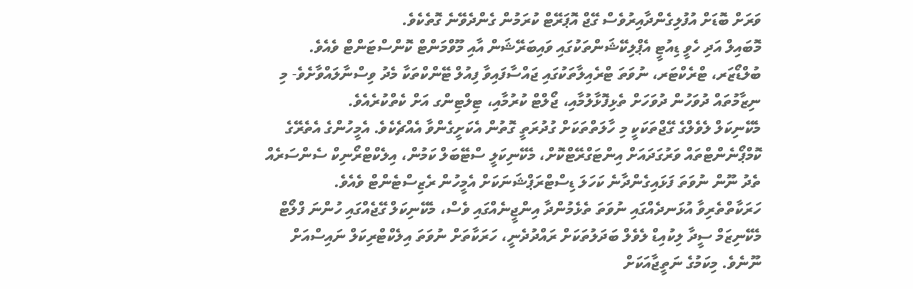ވަރަށް ބޮޑަށް އުފުލިގެންދާއިރުވެސް ގޭޖް އޮޕަރޭޓް ކުރަމުން ގެންދެވޭނެ ގޮތެކެވެ.
މޮބައިލް އަދި ހެވީ ޑިއުޓީ އެޕްލިކޭޝަންތަކުގައި ވައިބަރޭޝަން އާއި މޫވްމަންޓް ކޮންސްޓަންޓް ވެއެވެ. ބުލްޑޯޒަރ، ޓްރެކްޓަރ، ނުވަތަ ޓްރެއިލާތަކުގައި ޖައްސާފައިވާ ފިއުލް ޓޭންކްތަކާ މެދު ވިސްނާލައްވާށެވެ- މި ނިޒާމުތައް ދުވަހުން ދުވަހަށް ތެޅިފޮޅާލުމާއި، ޖޯލްޓް ކުރުމާއި، ޓިލްޓިންގ އަށް ކެތްކުރެއެވެ.
މެކޭނިކަލް ލެވެލްގެ ގޭޖްތަކަކީ މި ހާލަތްތަކަށް ގުދުރަތީ ގޮތުން އެކަށީގެންވާ އެއްޗެކެވެ. އެމީހުންގެ އެތެރޭގެ ކޮމްޕޯނެންޓްތައް ވަރުގަދައަށް އިންޓަގްރޭޓްކޮށް، މެކޭނިކަލީ ސްޓޭބަލް ކަމުން، އިލެކްޓްރޯނިކް ސެންސަރެއް ތެދު ނޫން ނުވަތަ ފަޅައިގެންދާނެ ކަހަލަ ޑިސްޓްރަޕްޝަނަކަށް އެމީހުން ރެޒިސްޓެންޓް ވެއެވެ.
ހަރަކާތްތެރިވާ އުޅަނދެއްގައި ނުވަތަ ތެޅެމުންދާ އިންޖީނެއްގައި ވެސް، މެކޭނިކަލް ގޭޖެއްގައި ހުންނަ ފްލޯޓް މެކޭނިޒަމް ސީދާ ލިކުއިޑް ލެވެލް ބަދަލުތަކަށް ރައްދުދެނީ، ހަރަކާތަށް ނުވަތަ އިލެކްޓްރިކަލް ނައިސްއަށް ނޫނެވެ. މިކަމުގެ ނަތީޖާއަކަށް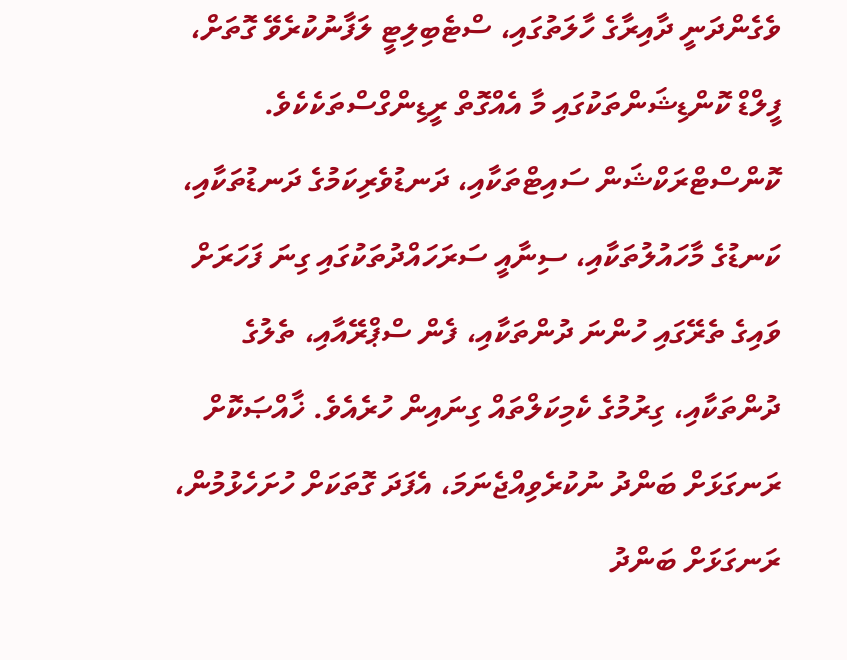ވެގެންދަނީ ދާއިރާގެ ހާލަތުގައި، ސްޓެބިލިޓީ ލަފާނުކުރެވޭ ގޮތަށް، ފީލްޑް ކޮންޑިޝަންތަކުގައި މާ އެއްގޮތް ރީޑިންގްސްތަކެކެވެ.
ކޮންސްޓްރަކްޝަން ސައިޓްތަކާއި، ދަނޑުވެރިކަމުގެ ދަނޑުތަކާއި، ކަނޑުގެ މާހައުލުތަކާއި، ސިނާއީ ސަރަހައްދުތަކުގައި ގިނަ ފަހަރަށް ވައިގެ ތެރޭގައި ހުންނަ ދުންތަކާއި، ފެން ސްޕްރޭއާއި، ތެލުގެ ދުންތަކާއި، ގިރުމުގެ ކެމިކަލްތައް ގިނައިން ހުރެއެވެ. ޚާއްޞަކޮށް ރަނގަޅަށް ބަންދު ނުކުރެވިއްޖެނަމަ، އެފަދަ ގޮތަކަށް ހުށަހެޅުމުން، ރަނގަޅަށް ބަންދު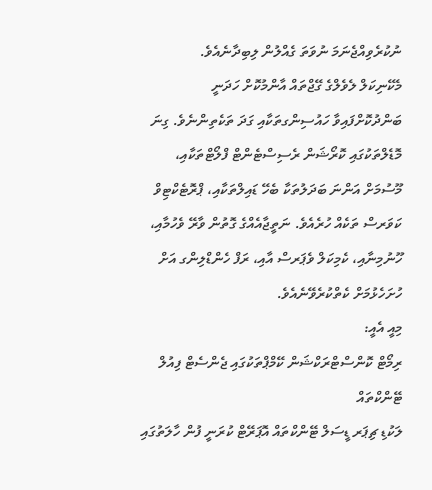ނުކުރެވިއްޖެނަމަ ނުވަތަ ގެއްލުން ލިބިދާނެއެވެ.
މެކޭނިކަލް ލެވެލްގެ ގޭޖްތައް އާންމުކޮށް ހަދަނީ ބަންދުކޮށްފައިވާ ހައުސިންގތަކާއި ގަދަ ތަކެތިންނެވެ. ގިނަ މޮޑެލްތަކުގައި ކޮރޯޝަން ރެސިސްޓެންޓް ފްލޯޓްތަކާއި، މޫސުމަށް އަންނަ ބަދަލުތަކާ ބެހޭ ޑައިލްތަކާއި، ޕްރޮޓެކްޓިވް ކަވަރސް ތަކެއް ހުރެއެވެ. ނަތީޖާއެއްގެ ގޮތުން ވާރޭ ވެހުމާއި، ހޫނުމިނާއި، ކެމިކަލް ވެޕަރސް އާއި، ރަފް ހެންޑްލިންގ އަށް ހުށަހެޅުމަށް ކެތްކުރެވޭނެއެވެ.
މިއީ އެއީ:
ރިމޯޓް ކޮންސްޓްރަކްޝަން ކޭމްޕްތަކުގައި ޖެންސެޓް ފިއުލް ޓޭންކްތައް
ލަކުޑި ޗިޕަރ ޑީސަލް ޓޭންކްތައް އޮޕަރޭޓް ކުރަނީ ފުން ހާލަތުގައި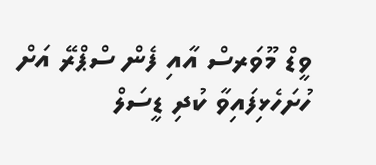ވީޑް މޫވަރސް އާއި ފެން ސްޕްރޭ އަށް ހުށަހެޅިފައިވާ ކުދި ޑީސަލް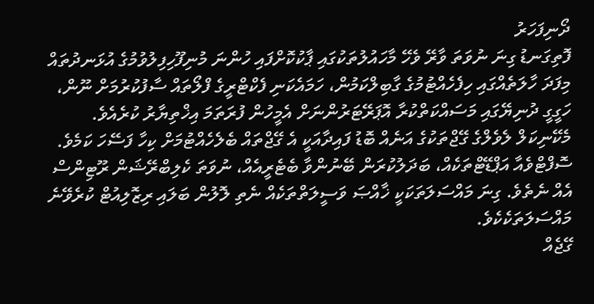ދޯނިފަހަރު
ފޮތިގަނޑު ގިނަ ނުވަތަ ވާރޭ ވެހޭ މާހައުލުތަކުގައި ޕާކުކޮށްފައި ހުންނަ މުނިފޫހިފިލުވުމުގެ އުޅަނދުތައް
މިފަދަ ހާލަތެއްގައި ހިފެހެއްޓުމުގެ ގާބިލްކަމުން، ހަމައެކަނި ފެކްޓްރީގެ ފްލޯތައް ސާފުކުރުމަށް ނޫން، ހަގީގީ ދުނިޔޭގައި މަސައްކަތްކުރާ އޮޕަރޭޓަރުންނަށް އެމީހުން ފުރަތަމަ އިޚްތިޔާރު ކުރެއެވެ.
މެކޭނިކަލް ލެވެލްގެ ގޭޖްތަކުގެ އަނެއް ބޮޑު ފައިދާއަކީ އެ ގޭޖްތައް ބެލެހެއްޓުމަށް ކިހާ ފަސޭހަ ކަމެވެ. ސޮފްޓްވެއާ އަޕްޑޭޓްތަކެއް، ބަދަލުކުރަން ބޭނުންވާ ބެޓެރީއެއް، ނުވަތަ ކެލިބްރޭޝަން ރޫޓިންސް އެއް ނެތެވެ. ގިނަ މައްސަލަތަކަކީ ޚާއްޞަ ވަސީލަތްތަކެއް ނެތި ލޮލުން ބަލައި ރިޒޮލިއުޓް ކުރެވޭނެ މައްސަލަތަކެކެވެ.
ގޭޖެއް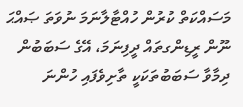މަސައްކަތް ކުރުން ހުއްޓާލާނަމަ ނުވަތަ ޞައްޙަ ނޫން ރީޑިންގތައް ދީފިނަމަ، އޭގެ ސަބަބުން ދިމާވާ ސަބަބުތަކަކީ ތާށިވެފައި ހުންނަ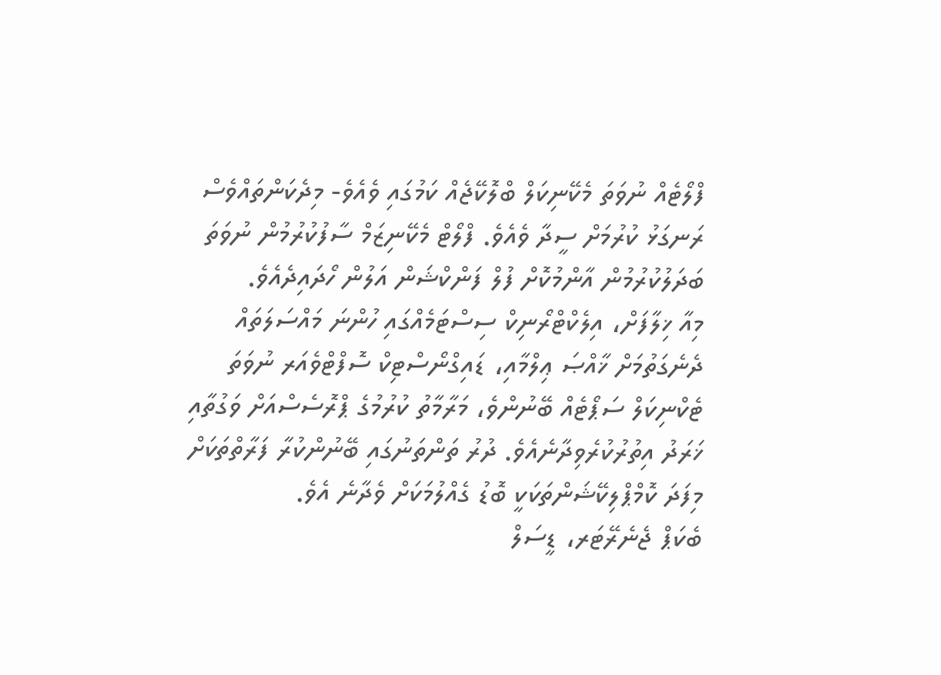ފްލޯޓެއް ނުވަތަ މެކޭނިކަލް ބްލޮކޭޖެއް ކަމުގައި ވެއެވެ- މިދެކަންތައްވެސް ރަނގަޅު ކުރުމަށް ސީދާ ވެއެވެ. ފްލޯޓް މެކޭނިޒަމް ސާފުކުރުމުން ނުވަތަ ބަދަލުކުރުމުން އާންމުކޮށް ފުލް ފަންކްޝަން އަލުން ހޯދައިދެއެވެ.
މިއާ ޚިލާފަށް، އިލެކްޓްރޯނިކް ސިސްޓަމެއްގައި ހުންނަ މައްސަލަތައް ދެނެގަތުމަށް ޚާއްޞަ ޢިލްމާއި، ޑައިގްނޯސްޓިކް ސޮފްޓްވެއަރ ނުވަތަ ޓެކްނިކަލް ސަޕޯޓެއް ބޭނުންވެ، މަރާމާތު ކުރުމުގެ ޕްރޮސެސްއަށް ވަގުތާއި ޚަރަދު އިތުރުކުރެވިދާނެއެވެ. ދުރު ތަންތަނުގައި ބޭނުންކުރާ ފަރާތްތަކަށް މިފަދަ ކޮމްޕްލިކޭޝަންތަކަކީ ބޮޑު ގެއްލުމަކަށް ވެދާނެ އެވެ.
ބެކަޕް ޖެނެރޭޓަރ، ޑީސަލް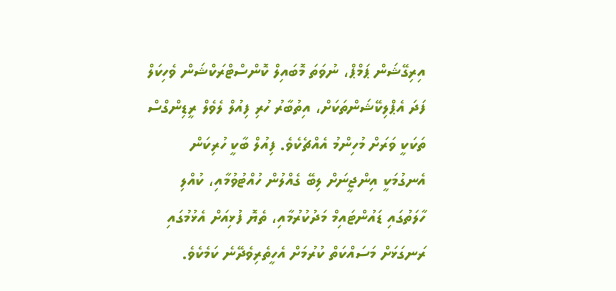އިރިގޭޝަން ޕަމްޕް، ނުވަތަ މޮބައިލް ކޮންސްޓްރަކްޝަން ވެހިކަލް ފަދަ އެޕްލިކޭޝަންތަކަށް، އިތުބާރު ހުރި ފިއުލް ލެވެލް ރީޑިންގްސް ތަކަކީ ވަރަށް މުހިންމު އެއްޗެކެވެ. ފިއުލް ބާކީ ހުރިކަން އެނގުމަކީ އިންޖީނަށް ލިބޭ ގެއްލުން ހުއްޓުވުމާއި، ކުއްލި ހާލަތުގައި ޑައުންޓައިމް މަދުކުރުމާއި، ތެޔޮ ފުޅިއަށް އެޅުމުގައި ރަނގަޅަށް މަސައްކަތް ކުރުމަށް އެހީތެރިވެދޭނެ ކަމެކެވެ.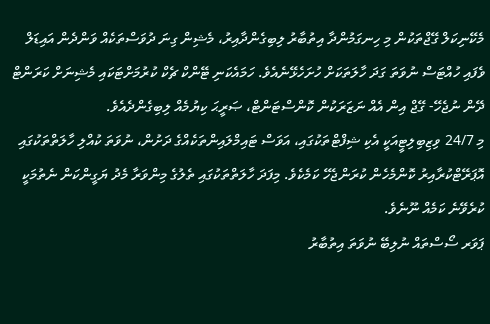މެކޭނިކަލް ގޭޖްތަކުން މި ހިނގަމުންދާ އިތުބާރު ލިބިގެންދާއިރު، މެޝިން ގިނަ ދުވަސްތަކެއް ވަންދެން އައިޑަލް ވެފައި ހުއްޓަސް ނުވަތަ ގަދަ ހާލަތަކަށް ހުށަހެޅޭނެއެވެ. ހަމައެކަނި ޓޭންކް ޗެކް ކުރުމަށްޓަކައި މެޝިނަށް ކަރަންޓް ދޭން ނުޖެހޭ- ގޭޖް އިން އެއް ނަޒަރަކުން ކޮންސްޓަންޓް، ޞަރީޙަ ކިޔުމެއް ލިބިގެންދެއެވެ.
މި 24/7 ވިޒިބިލިޓީއަކީ އެކި ޝިފްޓްތަކުގައި، އަވަސް ޓައިމްލައިންތަކެއްގެ ދަށުން، ނުވަތަ ކުއްލި ހާލަތްތަކުގައި އޮޕަރޭޓްކުރާއިރު ކޮންމެހެން ކުރަންޖެހޭ ކަމެކެވެ. މިފަދަ ހާލަތްތަކުގައި ތެލުގެ މިންވަރާ މެދު ޔަގީންކަން ނެތުމަކީ ކުރެވޭނެ ކަމެއް ނޫނެވެ.
ޕަވަރ ސޯސްތައް ނުލިބޭ ނުވަތަ އިތުބާރު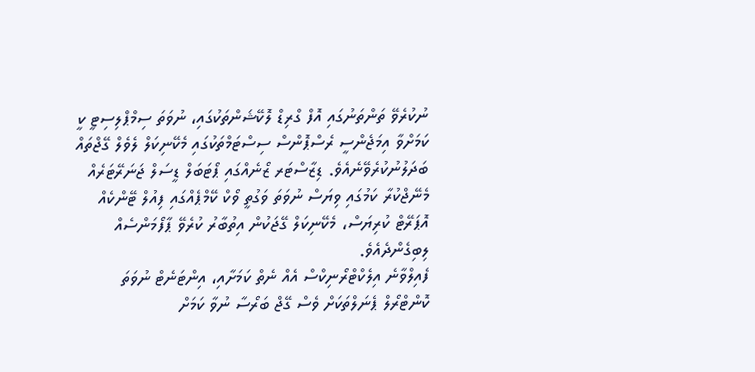ނުކުރެވޭ ތަންތަނުގައި އޮފް ގްރިޑް ލޮކޭޝަންތަކުގައި، ނުވަތަ ސިމްޕްލިސިޓީ ކީ ކަމަށްވާ އިމަޖެންސީ ރެސްޕޮންސް ސިސްޓަމްތަކުގައި މެކޭނިކަލް ލެވެލް ގޭޖްތައް ބަދަލުނުކުރެވޭނެއެވެ. ޑިޒާސްޓަރ ޒޯނެއްގައި ޕޯޓަބަލް ޑީސަލް ޖަނަރޭޓަރެއް މެނޭޖްކުރާ ކަމުގައި ވިޔަސް ނުވަތަ ވަގުތީ ވޯކް ކޭމްޕެއްގައި ފިއުލް ޓޭންކެއް އޮޕަރޭޓް ކުރިޔަސް، މެކޭނިކަލް ގޭޖަކުން އިތުބާރު ކުރެވޭ ޕާފޯމަންސެއް ލިބިގެންދެއެވެ.
ފެއިލްވާނެ އިލެކްޓްރޯނިކްސް އެއް ނެތް ކަމަށާއި، އިންޓަނެޓް ނުވަތަ ކޮންޓްރޯލް ޕެނަލްތަކަށް ވެސް ގޭޖް ބަރޯސާ ނުވާ ކަމަށް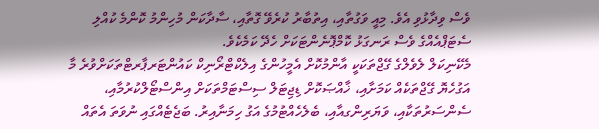ވެސް ވިދާޅުވި އެވެ. މިއީ ވަގުތާއި، އިތުބާރު ކުރެވޭ ގޮތާއި، ސާދާކަން މުހިންމު ކޮންމެ ކުއްލި ސެޓަޕްއެއްގެ ވެސް ރަނގަޅު ކޮމްޕޮނެންޓަކަށް ހެދޭ ކަމެކެވެ.
މެކޭނިކަލް ލެވެލްގެ ގޭޖްތަކަކީ އާންމުކޮށް އެމީހުންގެ އިލެކްޓްރޯނިކް ކައުންޓަރޕާރޓްތަކަށްވުރެ މާ އަގުހެޔޮ ގޭޖްތަކެއް ކަމަށާއި، ޚާއްޞަކޮށް ޑިޖިޓަލް ސިސްޓަމްތަކަށް އިންސްޓޯލްކުރުމާއި، ސެންސަރުތަކާއި، ވަޔަރިންގއާއި، ބެލެހެއްޓުމުގެ އަގު ހިމަނާއިރު. ބަޖެޓެއްގައި ނުވަތަ އެތައް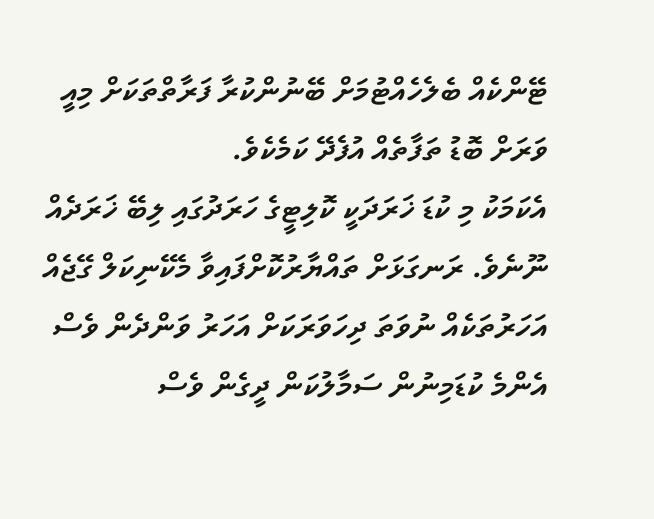ޓޭންކެއް ބެލެހެއްޓުމަށް ބޭނުންކުރާ ފަރާތްތަކަށް މިއީ ވަރަށް ބޮޑު ތަފާތެއް އުފެދޭ ކަމެކެވެ.
އެކަމަކު މި ކުޑަ ޚަރަދަކީ ކޮލިޓީގެ ހަރަދުގައި ލިބޭ ޚަރަދެއް ނޫނެވެ. ރަނގަޅަށް ތައްޔާރުކޮށްފައިވާ މެކޭނިކަލް ގޭޖެއް އަހަރުތަކެއް ނުވަތަ ދިހަވަރަކަށް އަހަރު ވަންދެން ވެސް އެންމެ ކުޑަމިނުން ސަމާލުކަން ދީގެން ވެސް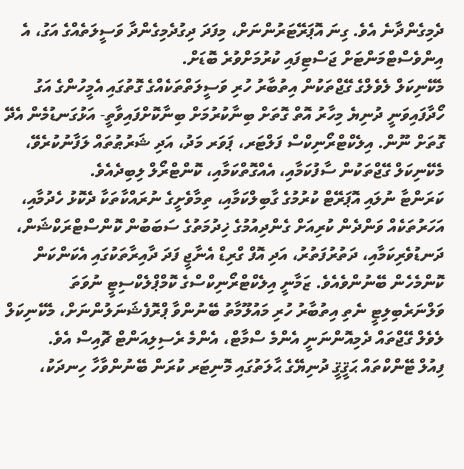ދެމިގެންދާނެ އެވެ. ގިނަ އޮޕަރޭޓަރުންނަށް، މިފަދަ ދިގުދެމިގެންދާ ވަސީލަތެއްގެ އަގު، އެ އިންވެސްޓްމަންޓަށް ޖަސްޓިފައި ކުރުމަށްވުރެ ބޮޑަށް.
މެކޭނިކަލް ލެވެލްގެ ގޭޖްތަކުން އިތުބާރު ހުރި ވަސީލަތްތަކެއްގެ ގޮތުގައި އެމީހުންގެ އަގު ހޯދާފައިވަނީ ދުނިޔެ މިހާރު އޮތް ގޮތަށް ބިނާކުރުމަށް ބިނާކޮށްފައިވާތީ- އަޅުގަނޑުމެން އެދޭ ގޮތަށް ނޫން. އިލެކްޓްރޯނިކްސް ފަލްޓަރ، ޕަވަރ މަދު، އަދި ޝަރުޠުތައް ލަފާނުކުރެވޭ، މެކޭނިކަލް ގޭޖްތަކުން ސާފުކަމާއި، އެއްގޮތްކަމާއި، ކޮންޓްރޯލް ލިބިދެއެވެ.
ކަރަންޓާ ނުލައި އޮޕަރޭޓް ކުރުމުގެ ގާބިލްކަމާއި، ތިމާވެށީގެ ނުރައްކާތަކާ ދެކޮޅު ހެދުމާއި، އަހަރުތަކެއް ވަންދެން ކުރިއަށް ގެންދިއުމުގެ ޚިދުމަތުގެ ސަބަބުން ކޮންސްޓްރަކްޝަން، ދަނޑުވެރިކަމާއި، ދަތުރުފަތުރު، އަދި އޮފް ގްރިޑް އެނާޖީ ފަދަ ދާއިރާތަކުގައި އެކަންކަން ކޮންމެހެން ބޭނުންވެއެވެ. ޒަމާނީ އިލެކްޓްރޯނިކްސްގެ ކޮމްޕްލެކްސިޓީ ނުވަތަ ވަލްނަރެބިލިޓީ ނެތި އިތުބާރު ހުރި މައުލޫމާތު ބޭނުންވާ ޕްރޮފެޝަނަލުންނަށް، މެކޭނިކަލް ލެވެލް ގޭޖްތައް ދެމިއޮންނަނީ އެންމެ ސްމާޓް، އެންމެ ރެސިލިއަންޓް ޗޮއިސް އެވެ.
ފިއުލް ޓޭންކްތައް ޙަޤީޤީ ދުނިޔޭގެ ޙާލަތުގައި މޮނިޓަރ ކުރަން ބޭނުންވާހާ ހިނދަކު،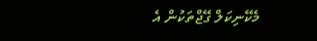މެކޭނިކަލް ގޭޖްތަކުން އެ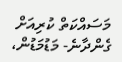މަސައްކަތް ކުރިއަށް ގެންދާނެ- މަޑުމަޑުން،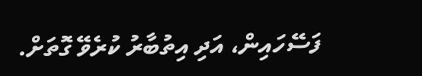ފަސޭހައިން، އަދި އިތުބާރު ކުރެވޭ ގޮތަށް.